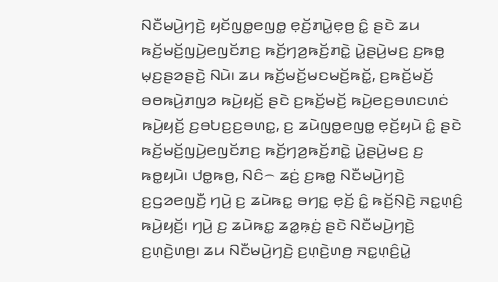ꤡꤢꤪꤗꤣꤧ꤬ꤚꤢꤧ꤬ ꤟꤢꤩꤜꤥ꤭ꤕꤜꤥ꤭ ꤕ꤫ꤢꤩ꤬ꤊꤣꤧ꤭ꤕ꤫ꤥ꤬ ꤢꤨ꤭ ꤔꤢꤧ ꤘꤣ ꤒꤢꤩ꤬ꤗꤢꤩ꤬ꤜꤣꤧ꤬ꤕꤜꤢꤩꤊꤢ꤬ ꤒꤢꤩ꤬ꤚꤤ꤬ꤒꤢꤩ꤬ꤊꤢꤧ꤭ ꤣꤧ꤭ꤔꤣꤧ꤬ꤗꤢ꤬ ꤢ꤬ꤒꤥ꤭ ꤗ꤫ꤢ꤬ꤔꤤꤔꤢꤧ꤬ ꤡꤣꤧ꤯ ꤘꤣ ꤒꤢꤩ꤬ꤗꤢꤩ꤬ꤗꤢꤗꤢꤩ꤬ꤒꤢꤩ꤭, ꤢ꤬ꤒꤢꤩ꤬ꤗꤢꤩ꤬ ꤋꤥꤒꤣꤧ꤬ꤊꤜꤤ ꤒꤣꤧ꤬ꤟꤢꤩ꤬ ꤔꤢꤧ ꤢ꤬ꤒꤢꤩ꤬ꤗꤢꤩ꤬ ꤒꤣꤧ꤬ꤕꤢ꤬ꤋꤛꤢꤛꤢꤦ ꤒꤣꤧ꤬ꤟꤢꤩ꤬ ꤢ꤬ꤋꤝꤢ꤬ꤢ꤬ꤋꤛꤢ꤭, ꤢ꤬ ꤘꤣꤧꤜꤥ꤭ꤕꤜꤥ꤭ ꤕ꤫ꤢꤩ꤬ꤟꤣꤧ ꤢꤨ꤭ ꤔꤢꤧ ꤒꤢꤩ꤬ꤗꤢꤩ꤬ꤜꤣꤧ꤬ꤕꤜꤢꤩꤊꤢ꤬ ꤒꤢꤩ꤬ꤚꤤ꤬ꤒꤢꤩ꤬ꤊꤢꤧ꤭ ꤣꤧ꤭ꤔꤣꤧ꤬ꤗꤢ꤬ ꤢ꤬ ꤒꤥ꤭ꤟꤣꤧ꤯ ꤓꤥ꤭ꤒꤥ꤬, ꤡꤢꤨ꤮ ꤘꤢꤦ꤬ ꤢ꤬ꤒꤥ꤭ ꤡꤢꤪꤗꤣꤧ꤬ꤚꤢꤧ꤬ ꤢ꤬ꤞꤤꤕꤜꤢꤪ꤬ ꤚꤣꤧ꤬ ꤢ꤬ ꤘꤣꤧꤒꤢ꤭ ꤋꤚꤢ꤭ ꤕ꤫ꤢꤩ꤬ ꤢꤨ꤭ ꤒꤢꤩ꤬ꤡ꤫ꤢꤧ꤬ ꤏꤢ꤭ꤛ꤫ꤢꤨ꤬ ꤒꤣꤧ꤬ꤟꤢꤩ꤬꤯ ꤚꤣꤧ꤬ ꤢ꤬ ꤘꤣꤧꤒꤢ꤭ ꤘꤤ꤭ꤒ꤫ꤢꤦ꤬ ꤔꤢꤧ ꤡꤢꤪꤗꤣꤧ꤬ꤚꤢꤧ꤬ ꤢ꤬ꤛ꤫ꤢꤧ꤬ꤛꤥ꤬꤯ ꤘꤣ ꤡꤢꤪꤗꤣꤧ꤬ꤚꤢꤧ꤬ ꤢ꤬ꤛ꤫ꤢꤧ꤬ꤛꤥ꤬ ꤏꤢ꤭ꤛ꤫ꤢꤨ꤬ꤣꤧ꤭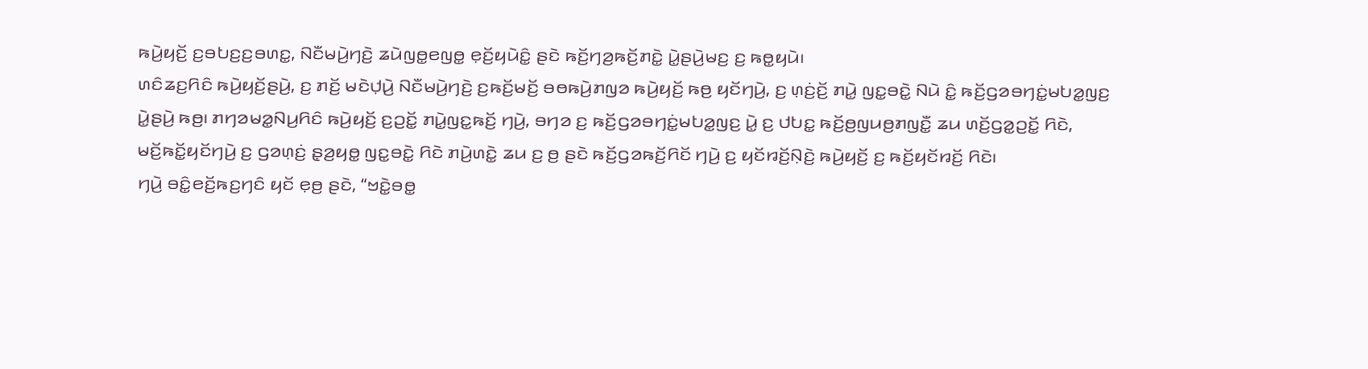ꤒꤣꤧ꤬ꤟꤢꤩ꤬ ꤢ꤬ꤋꤝꤢ꤬ꤢ꤬ꤋꤛꤢ꤭, ꤡꤢꤪꤗꤣꤧ꤬ꤚꤢꤧ꤬ ꤘꤣꤧꤜꤥ꤭ꤕꤜꤥ꤭ ꤕ꤫ꤢꤩ꤬ꤟꤣꤧꤢꤨ꤭ ꤔꤢꤧ ꤒꤢꤩ꤬ꤚꤤ꤬ꤒꤢꤩ꤬ꤊꤢꤧ꤭ ꤣꤧ꤭ꤔꤣꤧ꤬ꤗꤢ꤬ ꤢ꤬ ꤒꤥ꤭ꤟꤣꤧ꤯
ꤛꤢꤨꤘꤢ꤬ꤖꤢꤨ ꤒꤣꤧ꤬ꤟꤢꤩ꤬ꤔꤣꤧ꤬, ꤢ꤬ ꤊꤢꤩ꤬ ꤗꤢꤧꤓ꤫ꤣꤧ꤬ ꤡꤢꤪꤗꤣꤧ꤬ꤚꤢꤧ꤬ ꤢ꤬ꤒꤢꤩ꤬ꤗꤢꤩ꤬ ꤋꤥꤒꤣꤧ꤬ꤊꤜꤤ ꤒꤣꤧ꤬ꤟꤢꤩ꤬ ꤒꤥ꤬ ꤟꤢꤩꤚꤣꤧ꤬, ꤢ꤬ ꤛ꤫ꤢꤦ꤬ꤢꤩ꤬ ꤊꤣꤧ꤭ ꤜꤢ꤭ꤋꤢꤧ꤭ ꤡꤣꤧ ꤢꤨ꤭ ꤒꤢꤩ꤬ꤞꤤꤋꤚꤢꤦ꤭ꤗꤝꤤ꤭ꤜꤢ꤬ ꤣꤧ꤭ꤔꤣꤧ꤬ ꤒꤥ꤬꤯ ꤊꤚꤤꤗꤤ꤭ꤡꤣ꤬ꤖꤢꤨ ꤒꤣꤧ꤬ꤟꤢꤩ꤬ ꤢ꤬ꤑꤢꤩ꤭ ꤊꤣꤧ꤭ꤜꤢ꤭ꤒꤢꤩ꤬ ꤚꤣꤧ꤬, ꤋꤚꤤ ꤢ꤬ ꤒꤢꤩ꤬ꤞꤤꤋꤚꤢꤦ꤭ꤗꤝꤤ꤭ꤜꤢ꤬ ꤣꤧ꤭ ꤢ꤬ ꤓꤝꤢ꤭ ꤒꤢꤩ꤬ꤥ꤬ꤜꤣꤥ꤬ꤊꤜꤢꤪ꤭ ꤘꤣ ꤛꤢꤩ꤬ꤞꤤ꤭ꤑꤢꤩ꤭ ꤖꤢꤧ, ꤗꤢꤩ꤬ꤒꤢꤩ꤭ꤟꤢꤩꤚꤣꤧ꤬ ꤢ꤬ ꤞꤤꤛ꤫ꤢꤦ꤬ ꤔ꤫ꤤ꤬ꤟꤥ꤭ ꤜꤢ꤭ꤋꤢꤧ꤭ ꤖꤢꤧ ꤊꤣꤧ꤬ꤛꤢꤧ꤭ ꤘꤣ ꤢ꤬ ꤥ꤬ ꤔꤢꤧ ꤒꤢꤩ꤬ꤞꤤꤒꤢꤩ꤬ꤖꤢꤩ ꤚꤣꤧ꤬ ꤢ꤬ ꤟꤢꤩꤙꤢꤩ꤬ꤡ꤫ꤢꤧ꤬ ꤒꤣꤧ꤬ꤟꤢꤩ꤬ ꤢ꤬ ꤒꤢꤩ꤬ꤟꤢꤩꤙꤢꤩ꤬ ꤖꤢꤧ꤯
ꤚꤣꤧ꤬ ꤋꤢꤨ꤭ꤕꤢꤩ꤬ꤒꤢ꤬ꤚꤢꤨ ꤟꤢꤩ ꤕ꤫ꤥ꤬ ꤔꤢꤧ, “ꤠꤢꤧ꤭ꤋꤥ꤭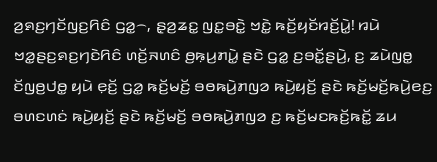ꤤ꤬ꤎꤢ꤬ꤚꤢꤩꤜꤢ꤬ꤖꤢꤨ ꤞꤤ꤭꤮, ꤔ꤫ꤤ꤬ꤘꤢ꤭ ꤜꤢ꤭ꤋꤢꤧ꤭ ꤠꤢꤧ꤭ ꤒꤢꤩ꤬ꤟꤢꤩꤙꤢꤩ꤬ꤣꤧ꤭! ꤙꤣꤧ ꤠꤤ꤭ꤔꤢ꤬ꤎꤢ꤬ꤚꤢꤧꤖꤢꤨ ꤛꤢꤩ꤬ꤏꤛꤢꤨ ꤥ꤬ꤒ꤫ꤣ꤬ꤊꤣꤧ꤭ ꤔꤢꤧ ꤞꤤ꤭ ꤢ꤬ꤋꤢꤩ꤭ꤔꤣꤧ꤬, ꤢ꤬ ꤘꤣꤧꤜꤥ꤭ ꤢꤩꤜꤥ꤬ꤓꤥ꤭ ꤟꤣꤧ ꤕ꤫ꤢꤩ꤬ ꤞꤤ꤭ ꤒꤢꤩ꤬ꤗꤢꤩ꤬ ꤋꤥꤒꤣꤧ꤬ꤊꤜꤤ ꤒꤣꤧ꤬ꤟꤢꤩ꤬ ꤔꤢꤧ ꤒꤢꤩ꤬ꤗꤢꤩ꤬ꤒꤣꤧ꤬ꤕꤢ꤬ ꤋꤛꤢꤛꤢꤦ ꤒꤣꤧ꤬ꤟꤢꤩ꤬ ꤔꤢꤧ ꤒꤢꤩ꤬ꤗꤢꤩ꤬ ꤋꤥꤒꤣꤧ꤬ꤊꤜꤤ ꤢ꤬ ꤒꤢꤩ꤬ꤗꤢꤒꤢꤩ꤬ꤒꤢꤩ꤭ ꤘꤣ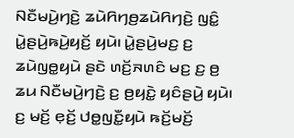ꤡꤢꤪꤗꤣꤧ꤬ꤚꤢꤧ꤬ ꤘꤣꤧꤖꤚꤥ꤬ꤘꤣꤧꤖꤚꤢꤧ꤬ ꤜꤢꤨ꤭ ꤣꤧ꤭ꤔꤣꤧ꤬ꤒꤣꤧ꤬ꤟꤢꤩ꤬ ꤟꤣꤧ꤯ ꤣꤧ꤭ꤔꤣꤧ꤬ꤗꤢ꤬ ꤢ꤬ ꤘꤣꤧꤜꤥ꤭ꤟꤣꤧ ꤔꤢꤧ ꤛꤢꤩ꤬ꤏꤛꤢꤨ ꤗꤢ꤬ ꤢ꤬ ꤥ꤬ ꤘꤣ ꤡꤢꤪꤗꤣꤧ꤬ꤚꤢꤧ꤬ ꤢ꤬ ꤥ꤬ꤟꤢꤧ꤭ ꤟꤢꤨꤔꤣꤧ꤬ ꤟꤣꤧ꤯ ꤢ꤬ ꤗꤢꤩ꤬ ꤕ꤫ꤢꤩ꤬ ꤓꤥ꤭ꤜꤢꤪ꤭ꤟꤣꤧ ꤒꤢꤩ꤬ꤗꤢꤩ꤬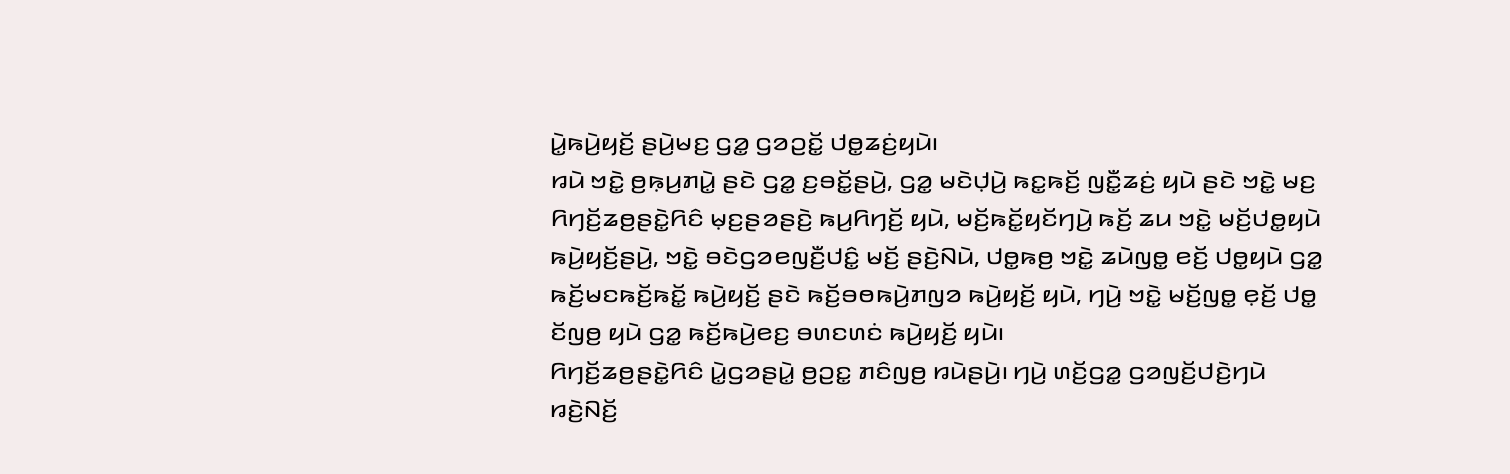ꤣꤧ꤭ꤒꤣꤧ꤬ꤟꤢꤩ꤬ ꤔꤣꤧ꤬ꤗꤢ꤬ ꤞꤤ꤭ ꤞꤤꤑꤢꤩ꤭ ꤓꤥ꤭ꤘꤢꤦ꤬ꤟꤣꤧ꤯
ꤙꤣꤧ ꤠꤢꤧ꤭ ꤥ꤬ꤒ꤫ꤣ꤬ꤊꤣꤧ꤭ ꤔꤢꤧ ꤞꤤ꤭ ꤢ꤬ꤋꤢꤩ꤭ꤔꤣꤧ꤬, ꤞꤤ꤭ ꤗꤢꤧꤓ꤫ꤣꤧ꤬ ꤒꤢ꤭ꤒꤢꤩ꤬ ꤜꤢꤪ꤭ꤘꤢꤦ꤬ ꤟꤣꤧ ꤔꤢꤧ ꤠꤢꤧ꤭ ꤗꤢ꤬ ꤖꤚꤢꤩ꤬ꤘꤥ꤬ꤔꤢꤧ꤭ꤖꤢꤨ ꤗ꤫ꤢ꤬ꤔꤤꤔꤢꤧ꤬ ꤒꤣ꤬ꤖꤚꤢꤩ꤬ ꤟꤣꤧ, ꤗꤢꤩ꤬ꤒꤢꤩ꤭ꤟꤢꤩꤚꤣꤧ꤬ ꤒꤢꤩ꤬ ꤘꤣ ꤠꤢꤧ꤭ ꤗꤢꤩ꤬ꤓꤥ꤭ꤟꤣꤧ ꤒꤣꤧ꤬ꤟꤢꤩ꤬ꤔꤣꤧ꤬, ꤠꤢꤧ꤭ ꤋꤢꤧꤞꤤꤕꤜꤢꤪ꤬ꤓꤢꤨ꤭ ꤗꤢꤩ꤬ ꤔꤢꤧ꤬ꤡꤣꤧ, ꤓꤥ꤭ꤒꤥ꤬ ꤠꤢꤧ꤭ ꤘꤣꤧꤜꤥ꤭ ꤕꤢꤩ꤬ ꤓꤥ꤭ꤟꤣꤧ ꤞꤤ꤭ ꤒꤢꤩ꤬ꤗꤢꤒꤢꤩ꤬ꤒꤢꤩ꤭ ꤒꤣꤧ꤬ꤟꤢꤩ꤬ ꤔꤢꤧ ꤒꤢꤩ꤬ꤋꤥꤒꤣꤧ꤬ꤊꤜꤤ ꤒꤣꤧ꤬ꤟꤢꤩ꤬ ꤟꤣꤧ, ꤚꤣꤧ꤬ ꤠꤢꤧ꤭ ꤗꤢꤩ꤬ꤜꤥ꤭ ꤕ꤫ꤢꤩ꤬ ꤓꤥ꤭ ꤢꤩꤜꤥ꤬ ꤟꤣꤧ ꤞꤤ꤭ ꤒꤢꤩ꤬ꤒꤣꤧ꤬ꤕꤢ꤬ ꤋꤛꤢꤛꤢꤦ ꤒꤣꤧ꤬ꤟꤢꤩ꤬ ꤟꤣꤧ꤯
ꤖꤚꤢꤩ꤬ꤘꤥ꤬ꤔꤢꤧ꤭ꤖꤢꤨ ꤣꤧ꤭ꤞꤤꤔꤣꤧ꤭ ꤥ꤬ꤑꤢ꤭ ꤊꤢꤨꤜꤥ꤬ ꤙꤣꤧꤔꤣꤧ꤬꤯ ꤚꤣꤧ꤬ ꤛꤢꤩ꤬ꤞꤤ꤭ ꤞꤤꤜꤢꤩ꤬ꤓꤢꤧ꤬ꤚꤣꤧ ꤙꤢꤧ꤬ꤡꤢꤩ꤬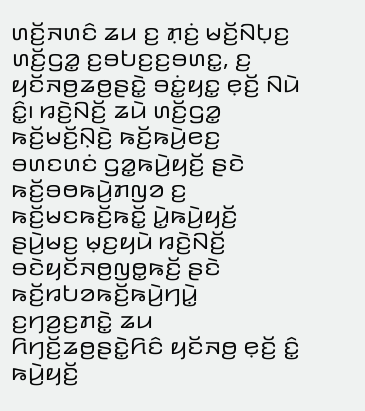ꤛꤢꤩ꤬ꤏꤛꤢꤨ ꤘꤣ ꤢ꤬ ꤊ꤫ꤢꤦ꤬ ꤗꤢꤩ꤬ꤡꤝ꤫ꤢ꤬ ꤛꤢꤩ꤬ꤞꤤ꤭ ꤢ꤬ꤋꤝꤢ꤬ꤢ꤬ꤋꤛꤢ꤭, ꤢ꤬ ꤟꤢꤩꤏꤥ꤬ꤘꤥ꤬ꤔꤢꤧ꤭ ꤋꤢꤦ꤭ꤟꤢ꤭ ꤕ꤫ꤢꤩ꤬ ꤡꤣꤧ ꤢꤨ꤭꤯ ꤙꤢꤧ꤬ꤡꤢꤩ꤬ ꤘꤣꤧ ꤛꤢꤩ꤬ꤞꤤ꤭ ꤒꤢꤩ꤬ꤗꤢꤩ꤬ꤡ꤫ꤢꤧ꤬ ꤒꤢꤩ꤬ꤒꤣꤧ꤬ꤕꤢ꤬ ꤋꤛꤢꤛꤢꤦ ꤞꤤ꤭ꤒꤣꤧ꤬ꤟꤢꤩ꤬ ꤔꤢꤧ ꤒꤢꤩ꤬ꤋꤥꤒꤣꤧ꤬ꤊꤜꤤ ꤢ꤬ ꤒꤢꤩ꤬ꤗꤢꤒꤢꤩ꤬ꤒꤢꤩ꤭ ꤣꤧ꤭ꤒꤣꤧ꤬ꤟꤢꤩ꤬ ꤔꤣꤧ꤬ꤗꤢ꤬ ꤗ꤫ꤢ꤬ꤟꤣꤧ ꤙꤢꤧ꤬ꤡꤢꤩ꤬ ꤋꤢꤧꤟꤢꤩꤏꤥ꤬ꤜꤥ꤭ꤒꤢꤩ꤬ ꤔꤢꤧ ꤒꤢꤩ꤬ꤙꤝꤤꤒꤢꤩ꤬ꤒꤣꤧ꤬ꤚꤣꤧ꤭ ꤢ꤬ꤚꤤ꤬ꤢ꤬ꤊꤢꤧ꤭ ꤘꤣ ꤖꤚꤢꤩ꤬ꤘꤥ꤬ꤔꤢꤧ꤭ꤖꤢꤨ ꤟꤢꤩꤏꤥ꤬ ꤕ꤫ꤢꤩ꤬ ꤢꤨ꤭ ꤒꤣꤧ꤬ꤟꤢꤩ꤬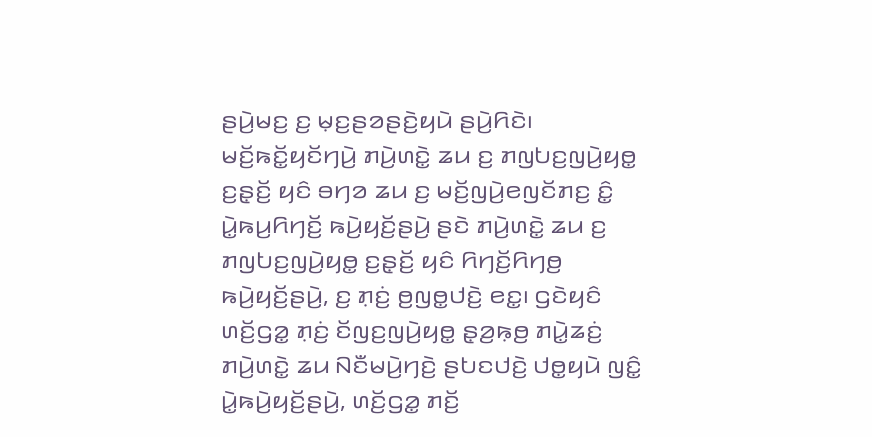ꤔꤣꤧ꤬ꤗꤢ꤬ ꤢ꤬ ꤗ꤫ꤢ꤬ꤔꤤꤔꤢꤧ꤬ꤟꤣꤧ ꤔꤣꤧ꤬ꤖꤢꤧ꤯
ꤗꤢꤩ꤬ꤒꤢꤩ꤭ꤟꤢꤩꤚꤣꤧ꤬ ꤊꤣꤧ꤬ꤛꤢꤧ꤭ ꤘꤣ ꤢ꤬ ꤊꤜꤝꤢ꤬ꤜꤣꤧ꤬ꤟꤥ꤭ ꤢ꤬ꤔ꤫ꤢꤩ꤬ ꤟꤢꤨ ꤋꤚꤤ ꤘꤣ ꤢ꤬ ꤗꤢꤩ꤬ꤜꤣꤧ꤬ꤕꤜꤢꤩꤊꤢ꤬ ꤢꤨ꤭ ꤣꤧ꤭ꤒꤣ꤬ꤖꤚꤢꤩ꤬ ꤒꤣꤧ꤬ꤟꤢꤩ꤬ꤔꤣꤧ꤬ ꤔꤢꤧ ꤊꤣꤧ꤬ꤛꤢꤧ꤭ ꤘꤣ ꤢ꤬ ꤊꤜꤝꤢ꤬ꤜꤣꤧ꤬ꤟꤥ꤭ ꤢ꤬ꤔ꤫ꤢꤩ꤬ ꤟꤢꤨ ꤖꤚꤢꤩ꤬ꤖꤚꤥ꤬ ꤒꤣꤧ꤬ꤟꤢꤩ꤬ꤔꤣꤧ꤬, ꤢ꤬ ꤊ꤫ꤢꤦ꤬ ꤥ꤬ꤜꤥ꤭ꤓꤢꤧ꤬ ꤕꤢ꤭꤯ ꤞꤢꤧꤟꤢꤨ ꤛꤢꤩ꤬ꤞꤤ꤭ ꤊ꤫ꤢꤦ꤬ ꤢꤩꤜꤢ꤬ꤜꤣꤧ꤬ꤟꤥ꤭ ꤔ꤫ꤤ꤬ꤒ꤫ꤥ꤬ ꤊꤣꤧ꤭ꤘꤢꤦ꤬ ꤊꤣꤧ꤬ꤛꤢꤧ꤭ ꤘꤣ ꤡꤢꤪꤗꤣꤧ꤬ꤚꤢꤧ꤬ ꤔꤝꤢꤓꤢꤧ꤬ ꤓꤥ꤭ꤟꤣꤧ ꤜꤢꤨ꤭ ꤣꤧ꤭ꤒꤣꤧ꤬ꤟꤢꤩ꤬ꤔꤣꤧ꤬, ꤛꤢꤩ꤬ꤞꤤ꤭ ꤊꤢꤩ꤬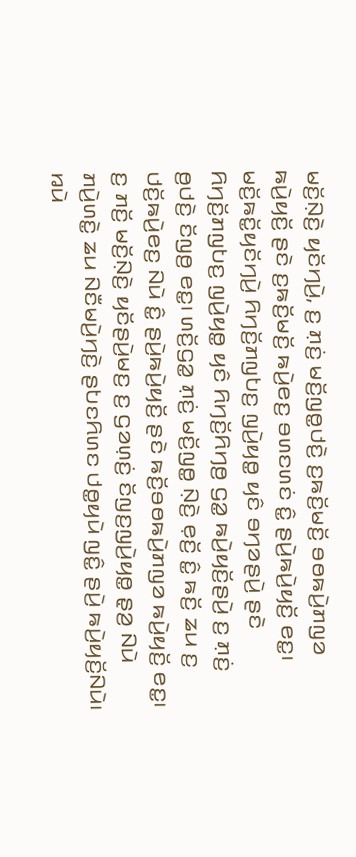ꤗꤢꤩ꤬ꤡ꤫ꤢꤧ꤬ ꤟꤢꤩꤚꤣꤧ꤬, ꤢ꤬ ꤊ꤫ꤢꤦ꤬ ꤗꤢꤩ꤬ꤜꤥ꤭ꤓꤢꤧ꤬ ꤢ꤬ꤒꤢꤩ꤬ꤗꤢꤩ꤬ ꤋꤥꤒꤣꤧ꤬ꤊꤜꤤ ꤒꤣꤧ꤬ꤟꤢꤩ꤬ ꤔꤢꤧ ꤢ꤬ꤒꤢꤩ꤬ꤗꤢꤩ꤬ ꤒꤣꤧ꤬ꤕꤢ꤬ ꤋꤛꤢꤛꤢꤦ ꤢꤨ꤭ ꤔꤣꤧ꤬ꤒꤣꤧ꤬ꤟꤢꤩ꤬ ꤕꤢ꤭꤯
ꤗꤢꤩ꤬ꤒꤢꤩ꤭ꤟꤢꤩꤚꤣꤧ꤬ ꤖꤚꤢꤩ꤬ꤊꤜꤝꤢ꤬ ꤜꤣꤧ꤬ꤟꤥ꤭ ꤟꤢꤨ ꤋꤚꤤꤔꤣꤧ꤬ ꤔꤢꤧ ꤖꤚꤢꤩ꤬ꤊꤜꤝꤢ꤬ ꤜꤣꤧ꤬ꤟꤥ꤭ ꤟꤢꤨ ꤖꤚꤢꤩ꤬ꤖꤚꤥ꤬ ꤞꤤ꤭ ꤒꤣꤧ꤬ꤟꤢꤩ꤬ꤔꤣꤧ꤬ ꤢ꤬ ꤊ꤫ꤢꤦ꤬ ꤥ꤬ꤓꤢꤧ꤬ ꤢꤩꤜꤥ꤬ ꤕꤢ꤭꤯ ꤛꤢꤩ꤬ꤞꤤ꤭ ꤊ꤫ꤢꤦ꤬ ꤗꤢꤩ꤬ꤜꤥ꤭ ꤡ꤫ꤢꤧ꤬ ꤕ꤫ꤢꤩ꤬ ꤢꤨ꤭ ꤒꤢꤩ꤬ ꤘꤣ ꤢ꤬ ꤓꤢꤩ꤬ꤒꤣꤧ꤬ꤕꤢ꤬ ꤡꤣꤧ ꤢꤨ꤭ ꤔꤣꤧ꤬ꤒꤣꤧ꤬ꤟꤢꤩ꤬ ꤔꤢꤧ ꤒꤢꤩ꤬ꤋꤥꤒꤣꤧ꤬ꤊꤜꤤ ꤒꤣꤧ꤬ꤟꤢꤩ꤬ ꤕꤢ꤭꤯ ꤢ꤬ ꤊꤢꤩ꤬ ꤗꤢꤩ꤬ꤡ꤫ꤢꤧ꤬ ꤟꤢꤩꤔꤣꤧ꤬ꤗꤢ꤬ ꤢ꤬ ꤞꤤꤛ꤫ꤢꤦ꤬ ꤢꤩꤜꤢ꤬ꤜꤣꤧ꤬ꤟꤥ꤭ ꤔ꤫ꤤ꤬ ꤡꤣꤧ ꤊꤣꤧ꤬ꤛꤢꤧ꤭ ꤘꤣ ꤡꤢꤪꤗꤣꤧ꤬ꤚꤢꤧ꤬ ꤔꤝꤢꤖꤛꤢ ꤓꤥ꤭ꤟꤣꤧ ꤜꤢꤨ꤭ ꤔꤣꤧ꤬ ꤒꤣꤧ꤬ꤟꤢꤩ꤬ꤡꤣꤧ꤯
ꤙꤣꤧ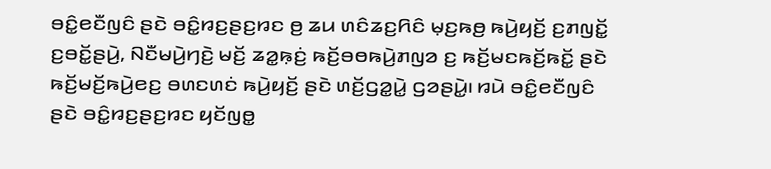ꤋꤢꤨ꤭ꤕꤢꤪꤜꤢꤨ ꤔꤢꤧ ꤋꤢꤨ꤭ꤙꤢ꤬ꤔꤢ꤬ꤙꤢ ꤥ꤬ ꤘꤣ ꤛꤢꤨꤘꤢ꤬ꤖꤢꤨ ꤗ꤫ꤢ꤬ꤒꤥ꤬ ꤒꤣꤧ꤬ꤟꤢꤩ꤬ ꤢ꤬ꤊꤜꤢꤩ꤭ ꤢ꤬ꤋꤢꤩ꤭ꤔꤣꤧ꤬, ꤡꤢꤪꤗꤣꤧ꤬ꤚꤢꤧ꤬ ꤗꤢꤩ꤬ ꤘꤤ꤭ꤒ꤫ꤢꤦ꤬ ꤒꤢꤩ꤬ꤋꤥꤒꤣꤧ꤬ꤊꤜꤤ ꤢ꤬ ꤒꤢꤩ꤬ꤗꤢꤒꤢꤩ꤬ꤒꤢꤩ꤭ ꤔꤢꤧ ꤒꤢꤩ꤬ꤗꤢꤩ꤬ꤒꤣꤧ꤬ꤕꤢ꤬ ꤋꤛꤢꤛꤢꤦ ꤒꤣꤧ꤬ꤟꤢꤩ꤬ ꤔꤢꤧ ꤛꤢꤩ꤬ꤞꤤ꤭ꤣꤧ꤭ ꤞꤤꤔꤣꤧ꤭꤯ ꤙꤣꤧ ꤋꤢꤨ꤭ꤕꤢꤪꤜꤢꤨ ꤔꤢꤧ ꤋꤢꤨ꤭ꤙꤢ꤬ꤔꤢ꤬ꤙꤢ ꤟꤢꤩꤜꤥ꤭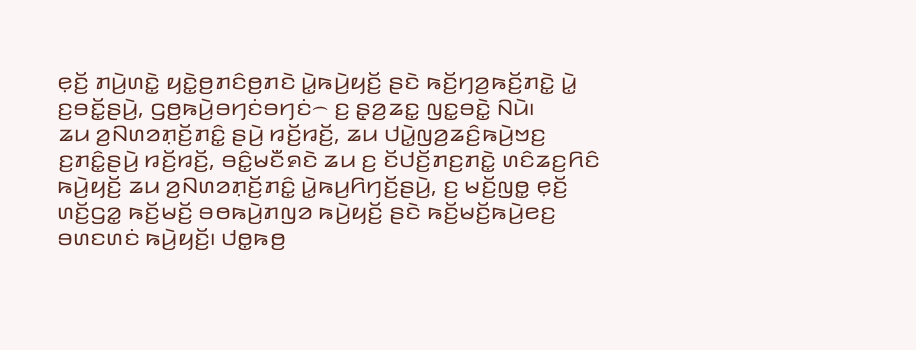ꤕ꤫ꤢꤩ꤬ ꤊꤣꤧ꤬ꤛꤢꤧ꤭ ꤟꤢꤧ꤭ꤥ꤬ꤊꤢꤨꤥ꤬ꤊꤢꤧ ꤣꤧ꤭ꤒꤣꤧ꤬ꤟꤢꤩ꤬ ꤔꤢꤧ ꤒꤢꤩ꤬ꤚꤤ꤬ꤒꤢꤩ꤬ꤊꤢꤧ꤭ ꤣꤧ꤭ ꤢ꤬ꤋꤢꤩ꤭ꤔꤣꤧ꤬, ꤞꤥ꤬ꤒꤣꤧ꤬ꤋꤚꤢꤦꤋꤚꤢꤦ꤮ ꤢ꤬ ꤔ꤫ꤤ꤬ꤘꤢ꤭ ꤜꤢ꤭ꤋꤢꤧ꤭ ꤡꤣꤧ꤯
ꤘꤣ ꤤ꤬ꤡꤛꤤꤊ꤫ꤢꤩ꤬ꤊꤢꤨ꤭ ꤔꤣꤧ꤬ ꤙꤢꤩ꤬ꤙꤢꤩ꤬, ꤘꤣ ꤓꤣꤧ꤭ꤜꤤ꤬ꤘꤢꤨ꤬ꤒꤣꤧ꤬ꤠꤢ꤬ ꤢ꤬ꤊꤢꤨ꤭ꤔꤣꤧ꤬ ꤙꤢꤩ꤬ꤙꤢꤩ꤬, ꤋꤢꤨ꤭ꤗꤢꤪꤎꤢꤧ ꤘꤣ ꤢ꤬ ꤢꤩꤓꤢꤩ꤬ꤊꤢ꤬ꤊꤢꤧ꤭ ꤛꤢꤨꤘꤢ꤬ꤖꤢꤨ ꤒꤣꤧ꤬ꤟꤢꤩ꤬ ꤘꤣ ꤤ꤬ꤡꤛꤤꤊ꤫ꤢꤩ꤬ꤊꤢꤨ꤭ ꤣꤧ꤭ꤒꤣ꤬ꤖꤚꤢꤩ꤬ꤔꤣꤧ꤬, ꤢ꤬ ꤗꤢꤩ꤬ꤜꤥ꤭ ꤕ꤫ꤢꤩ꤬ ꤛꤢꤩ꤬ꤞꤤ꤭ ꤒꤢꤩ꤬ꤗꤢꤩ꤬ ꤋꤥꤒꤣꤧ꤬ꤊꤜꤤ ꤒꤣꤧ꤬ꤟꤢꤩ꤬ ꤔꤢꤧ ꤒꤢꤩ꤬ꤗꤢꤩ꤬ꤒꤣꤧ꤬ꤕꤢ꤬ ꤋꤛꤢꤛꤢꤦ ꤒꤣꤧ꤬ꤟꤢꤩ꤬꤯ ꤓꤥ꤭ꤒꤥ꤬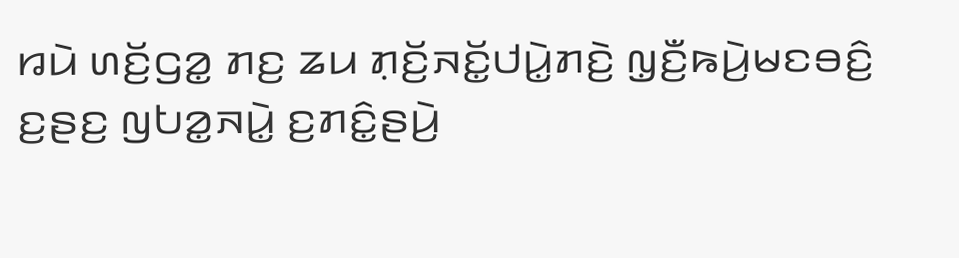ꤙꤣꤧ ꤛꤢꤩ꤬ꤞꤤ꤭ ꤊꤢ꤬ ꤘꤣ ꤊ꤫ꤢꤩ꤬ꤏꤢꤩ꤭ꤓꤣꤧ꤭ꤊꤢꤧ꤬ ꤜ꤫ꤢꤪ꤬ꤒꤣꤧ꤬ꤗꤢꤋꤢꤨ꤬ ꤢ꤬ꤔꤢ꤬ ꤜꤝꤤ꤭ꤏꤣꤧ꤭ ꤢ꤬ꤊꤢꤨ꤭ꤔꤣꤧ꤬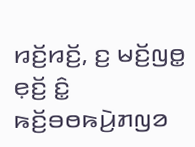ꤙꤢꤩ꤬ꤙꤢꤩ꤬, ꤢ꤬ ꤗꤢꤩ꤬ꤜꤥ꤭ ꤕ꤫ꤢꤩ꤬ ꤢꤨ꤭ ꤒꤢꤩ꤬ꤋꤥꤒꤣꤧ꤬ꤊꤜꤤ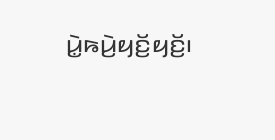ꤣꤧ꤭ꤒꤣꤧ꤬ꤟꤢꤩ꤬ꤟꤢꤩ꤬꤯